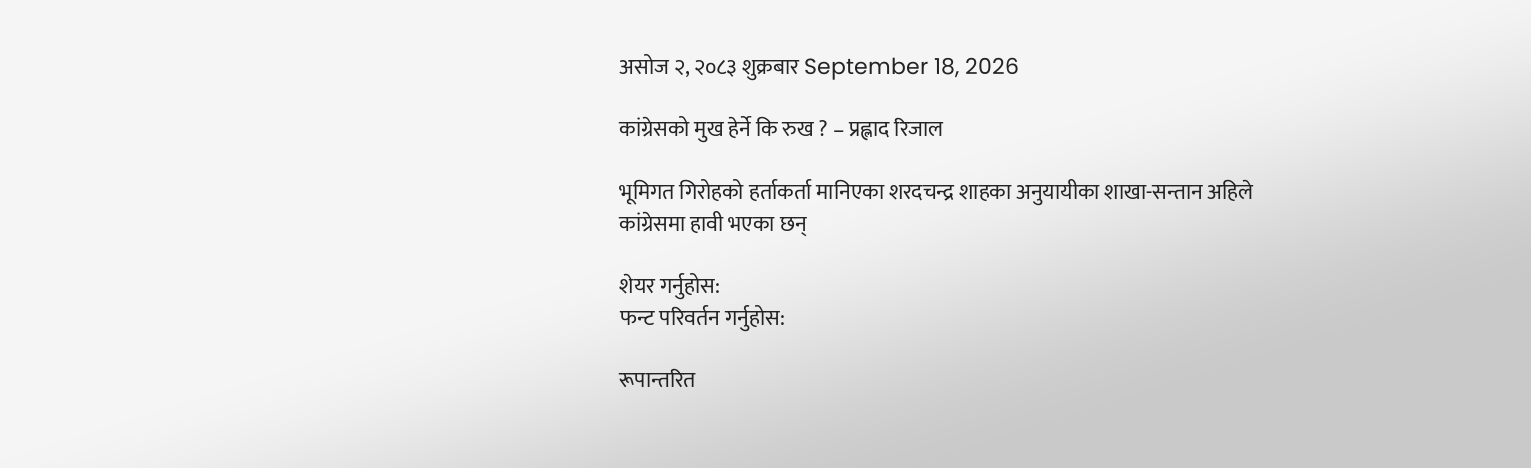असोज २, २०८३ शुक्रबार September 18, 2026

कांग्रेसको मुख हेर्ने कि रुख ? – प्रह्लाद रिजाल

भूमिगत गिरोहको हर्ताकर्ता मानिएका शरदचन्द्र शाहका अनुयायीका शाखा-सन्तान अहिले कांग्रेसमा हावी भएका छन्

शेयर गर्नुहोस:
फन्ट परिवर्तन गर्नुहोस:

रूपान्तरित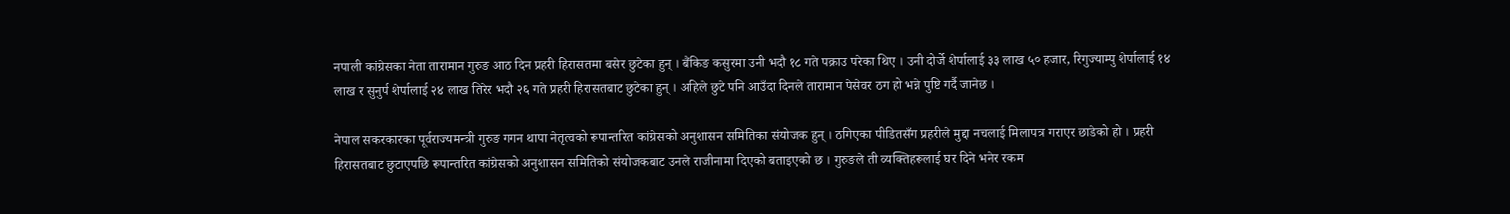नपाली कांग्रेसका नेता तारामान गुरुङ आठ दिन प्रहरी हिरासतमा बसेर छुटेका हुन् । बैंकिङ कसुरमा उनी भदौ १८ गते पक्राउ परेका थिए । उनी दोर्जे शेर्पालाई ३३ लाख ५० हजार, रिगुज्याम्पु शेर्पालाई १४ लाख र सुनुर्प शेर्पालाई २४ लाख तिरेर भदौ २६ गते प्रहरी हिरासतबाट छुटेका हुन् । अहिले छुटे पनि आउँदा दिनले तारामान पेसेवर ठग हो भन्ने पुष्टि गर्दै जानेछ ।

नेपाल सकरकारका पूर्वराज्यमन्त्री गुरुङ गगन थापा नेतृत्वको रूपान्तरित कांग्रेसको अनुशासन समितिका संयोजक हुन् । ठगिएका पीडितसँग प्रहरीले मुद्दा नचलाई मिलापत्र गराएर छाडेको हो । प्रहरी हिरासतबाट छुटाएपछि रूपान्तरित कांग्रेसको अनुशासन समितिको संयोजकबाट उनले राजीनामा दिएको बताइएको छ । गुरुङले ती व्यक्तिहरूलाई घर दिने भनेर रकम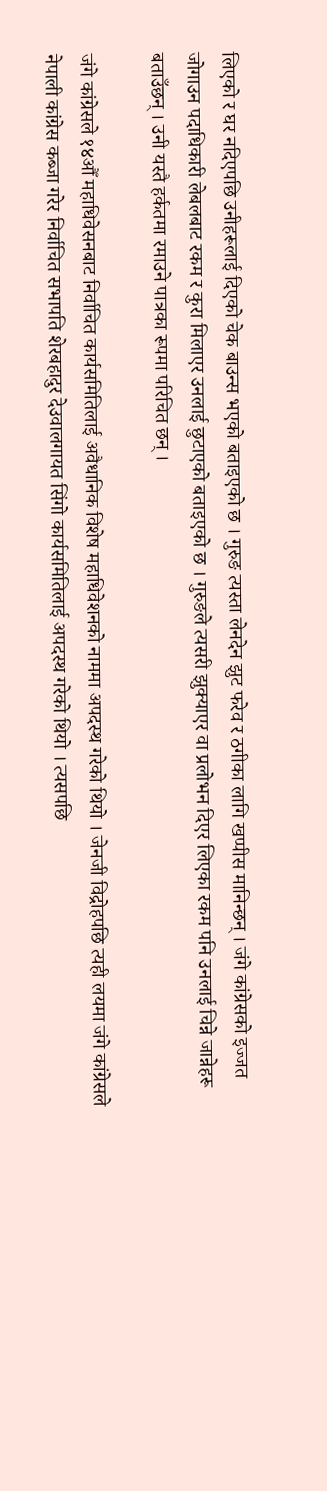लिएको र घर नदिएपछि उनीहरूलाई दिएको चेक बाउन्स भएको बताइएको छ । गुरुङ त्यस्ता लेनदेन झुट फरेव र ठगीका लागि खप्पीस मानिन्छन् । जंगे कांग्रेसको इज्जत जोगाउन पदाधिकारी लेबलबाट रकम र कुरा मिलाएर उनलाई छुटाएको बताइएको छ । गुरुङले त्यसरी झुक्याएर वा प्रलोभन दिएर लिएका रकम पनि उनलाई चिन्ने जान्नेहरू बताउँछन् । उनी यस्तै हर्कतमा रमाउने पात्रका रूपमा परिचित छन् ।

जंगे कांग्रेसले १४औँ महाधिवेसनबाट निर्वाचित कार्यसमितिलाई अवैधानिक विशेष महाधिवेशनको नाममा अपदस्थ गरेको थियो । जेनजी विद्रोहपछि त्यही लयमा जंगे कांग्रेसले नेपाली कांग्रेस कब्जा गरेर निर्वाचित सभापति शेरबहादुर देउवालगायत सिंगो कार्यसमितिलाई अपदस्थ गरेको थियो । त्यसपछि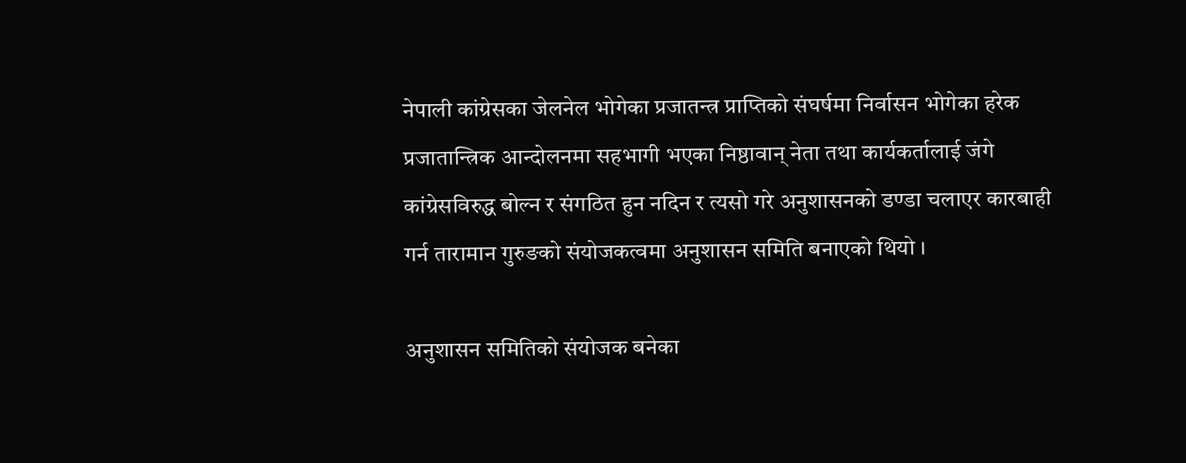नेपाली कांग्रेसका जेलनेल भोगेका प्रजातन्त्र प्राप्तिको संघर्षमा निर्वासन भोगेका हरेक प्रजातान्त्रिक आन्दोलनमा सहभागी भएका निष्ठावान् नेता तथा कार्यकर्तालाई जंगे कांग्रेसविरुद्ध बोल्न र संगठित हुन नदिन र त्यसो गरे अनुशासनको डण्डा चलाएर कारबाही गर्न तारामान गुरुङको संयोजकत्वमा अनुशासन समिति बनाएको थियो ।

अनुशासन समितिको संयोजक बनेका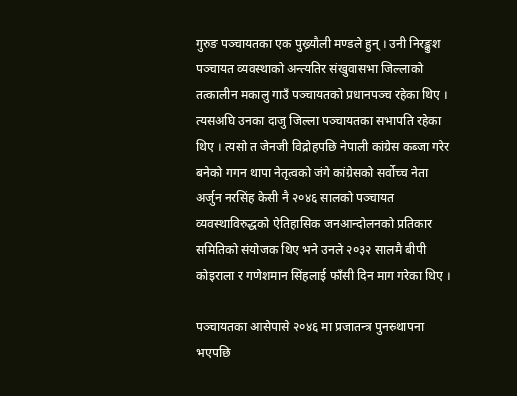गुरुङ पञ्चायतका एक पुख्र्यौली मण्डले हुन् । उनी निरङ्कुश पञ्चायत व्यवस्थाको अन्त्यतिर संखुवासभा जिल्लाको तत्कालीन मकालु गाउँ पञ्चायतको प्रधानपञ्च रहेका थिए । त्यसअघि उनका दाजु जिल्ला पञ्चायतका सभापति रहेका थिए । त्यसो त जेनजी विद्रोहपछि नेपाली कांग्रेस कब्जा गरेर बनेको गगन थापा नेतृत्वको जंगे कांग्रेसको सर्वोच्च नेता अर्जुन नरसिंह केसी नै २०४६ सालको पञ्चायत व्यवस्थाविरुद्धको ऐतिहासिक जनआन्दोलनको प्रतिकार समितिको संयोजक थिए भने उनले २०३२ सालमै बीपी कोइराला र गणेशमान सिंहलाई फाँसी दिन माग गरेका थिए ।

पञ्चायतका आसेपासे २०४६ मा प्रजातन्त्र पुनस्र्थापना भएपछि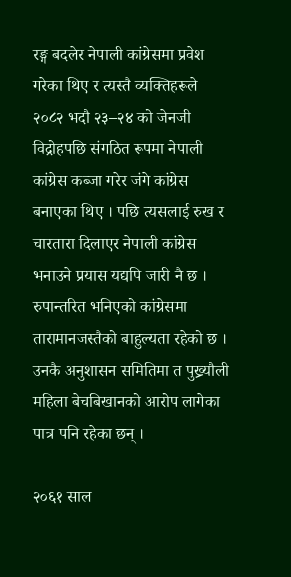रङ्ग बदलेर नेपाली कांग्रेसमा प्रवेश गरेका थिए र त्यस्तै व्यक्तिहरूले २०८२ भदौ २३–२४ को जेनजी विद्रोहपछि संगठित रूपमा नेपाली कांग्रेस कब्जा गरेर जंगे कांग्रेस बनाएका थिए । पछि त्यसलाई रुख र चारतारा दिलाएर नेपाली कांग्रेस भनाउने प्रयास यद्यपि जारी नै छ । रुपान्तरित भनिएको कांग्रेसमा तारामानजस्तैको बाहुल्यता रहेको छ । उनकै अनुशासन समितिमा त पुख्र्यौली महिला बेचबिखानको आरोप लागेका पात्र पनि रहेका छन् ।

२०६१ साल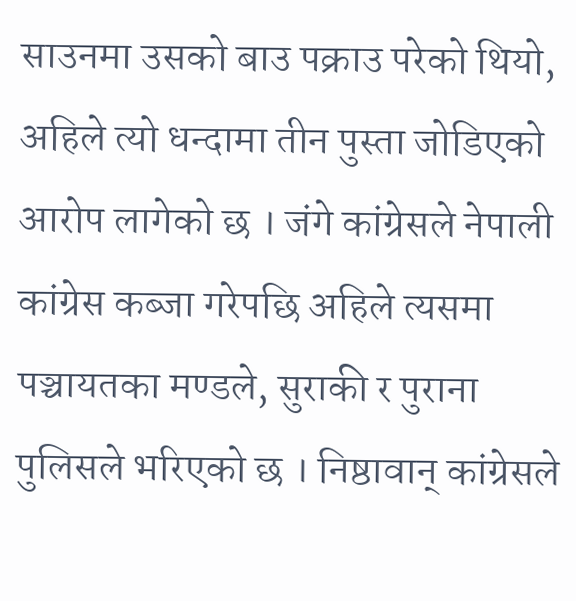साउनमा उसको बाउ पक्राउ परेको थियो, अहिले त्यो धन्दामा तीन पुस्ता जोडिएको आरोप लागेको छ । जंगे कांग्रेसले नेपाली कांग्रेस कब्जा गरेपछि अहिले त्यसमा पञ्चायतका मण्डले, सुराकी र पुराना पुलिसले भरिएको छ । निष्ठावान् कांग्रेसले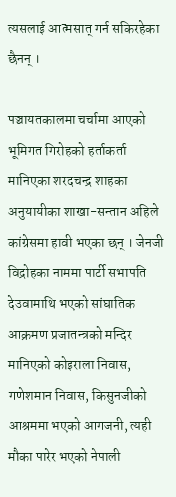त्यसलाई आत्मसात् गर्न सकिरहेका छैनन् ।

पञ्चायतकालमा चर्चामा आएको भूमिगत गिरोहको हर्ताकर्ता मानिएका शरदचन्द्र शाहका अनुयायीका शाखा-सन्तान अहिले कांग्रेसमा हावी भएका छन् । जेनजी विद्रोहका नाममा पार्टी सभापति देउवामाथि भएको सांघातिक आक्रमण प्रजातन्त्रको मन्दिर मानिएको कोइराला निवास, गणेशमान निवास, किसुनजीको आश्रममा भएको आगजनी, त्यही मौका पारेर भएको नेपाली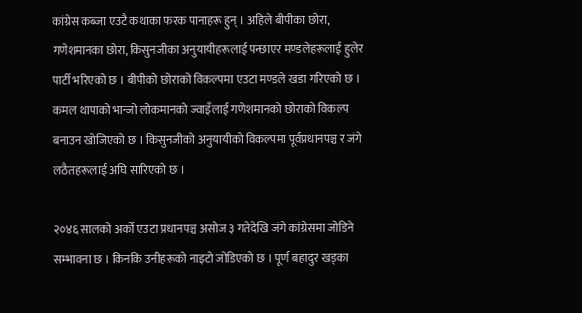कांग्रेस कब्जा एउटै कथाका फरक पानाहरू हुन् । अहिले बीपीका छोरा, गणेशमानका छोरा, किसुनजीका अनुयायीहरूलाई पन्छाएर मण्डलेहरूलाई हुलेर पार्टी भरिएको छ । बीपीको छोराको विकल्पमा एउटा मण्डले खडा गरिएको छ । कमल थापाको भान्जो लोकमानको ज्वाइँलाई गणेशमानको छोराको विकल्प बनाउन खोजिएको छ । किसुनजीको अनुयायीको विकल्पमा पूर्वप्रधानपञ्च र जंगे लठैतहरूलाई अघि सारिएको छ ।

२०४६ सालको अर्को एउटा प्रधानपञ्च असोज ३ गतेदेखि जंगे कांग्रेसमा जोडिने सम्भावना छ । किनकि उनीहरूको नाइटो जोडिएको छ । पूर्ण बहादुर खड्का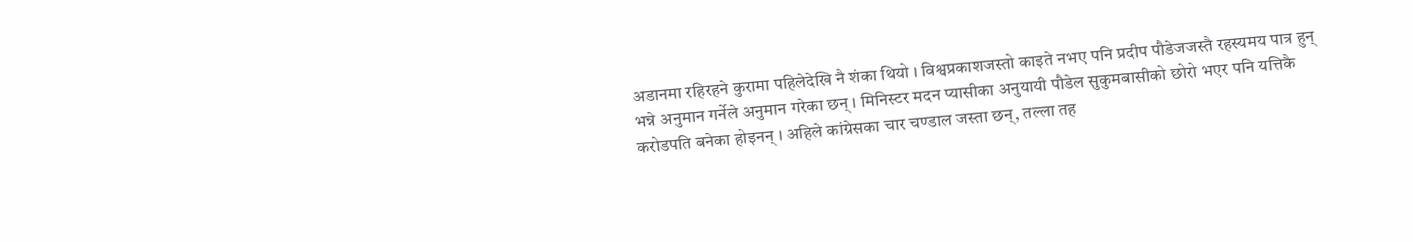अडानमा रहिरहने कुरामा पहिलेदेखि नै शंका थियो । विश्वप्रकाशजस्तो काइते नभए पनि प्रदीप पौडेजजस्तै रहस्यमय पात्र हुन् भन्ने अनुमान गर्नेले अनुमान गरेका छन् । मिनिस्टर मदन प्यासीका अनुयायी पौडेल सुकुमबासीको छोरो भएर पनि यत्तिकै करोडपति बनेका होइनन् । अहिले कांग्रेसका चार चण्डाल जस्ता छन्, तल्ला तह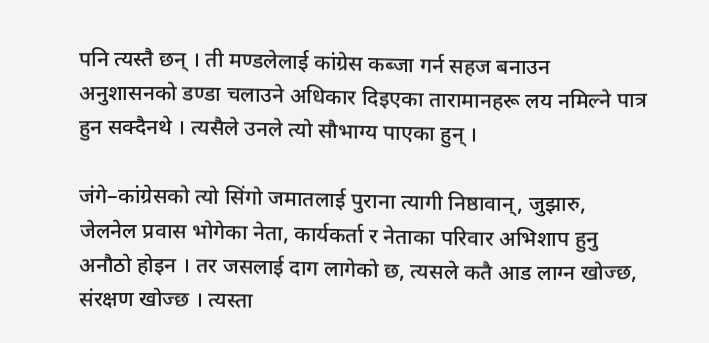पनि त्यस्तै छन् । ती मण्डलेलाई कांग्रेस कब्जा गर्न सहज बनाउन अनुशासनको डण्डा चलाउने अधिकार दिइएका तारामानहरू लय नमिल्ने पात्र हुन सक्दैनथे । त्यसैले उनले त्यो सौभाग्य पाएका हुन् ।

जंगे–कांग्रेसको त्यो सिंगो जमातलाई पुराना त्यागी निष्ठावान्, जुझारु, जेलनेल प्रवास भोगेका नेता, कार्यकर्ता र नेताका परिवार अभिशाप हुनु अनौठो होइन । तर जसलाई दाग लागेको छ, त्यसले कतै आड लाग्न खोज्छ, संरक्षण खोज्छ । त्यस्ता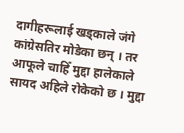दागीहरूलाई खड्काले जंगे कांग्रेसतिर मोडेका छन् । तर आफूले चाहिँ मुद्दा हालेकाले सायद अहिले रोकेको छ । मुद्दा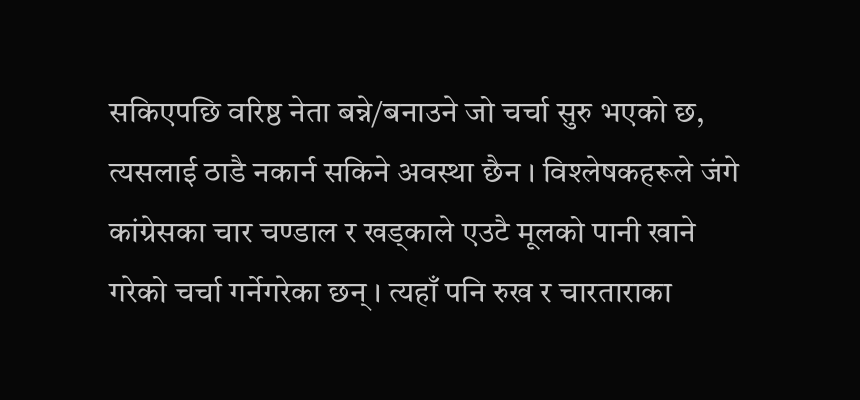सकिएपछि वरिष्ठ नेता बन्ने/बनाउने जो चर्चा सुरु भएको छ, त्यसलाई ठाडै नकार्न सकिने अवस्था छैन । विश्लेषकहरूले जंगे कांग्रेसका चार चण्डाल र खड्काले एउटै मूलको पानी खाने गरेको चर्चा गर्नेगरेका छन् । त्यहाँ पनि रुख र चारताराका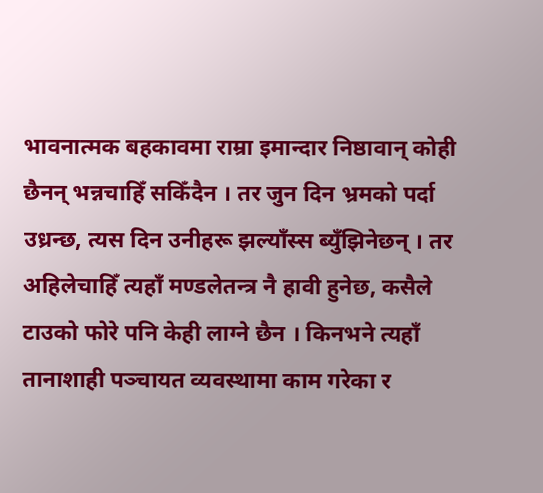भावनात्मक बहकावमा राम्रा इमान्दार निष्ठावान् कोही छैनन् भन्नचाहिँ सकिँदैन । तर जुन दिन भ्रमको पर्दा उध्रन्छ, त्यस दिन उनीहरू झल्याँस्स ब्युँझिनेछन् । तर अहिलेचाहिँ त्यहाँ मण्डलेतन्त्र नै हावी हुनेछ, कसैले टाउको फोरे पनि केही लाग्ने छैन । किनभने त्यहाँ तानाशाही पञ्चायत व्यवस्थामा काम गरेका र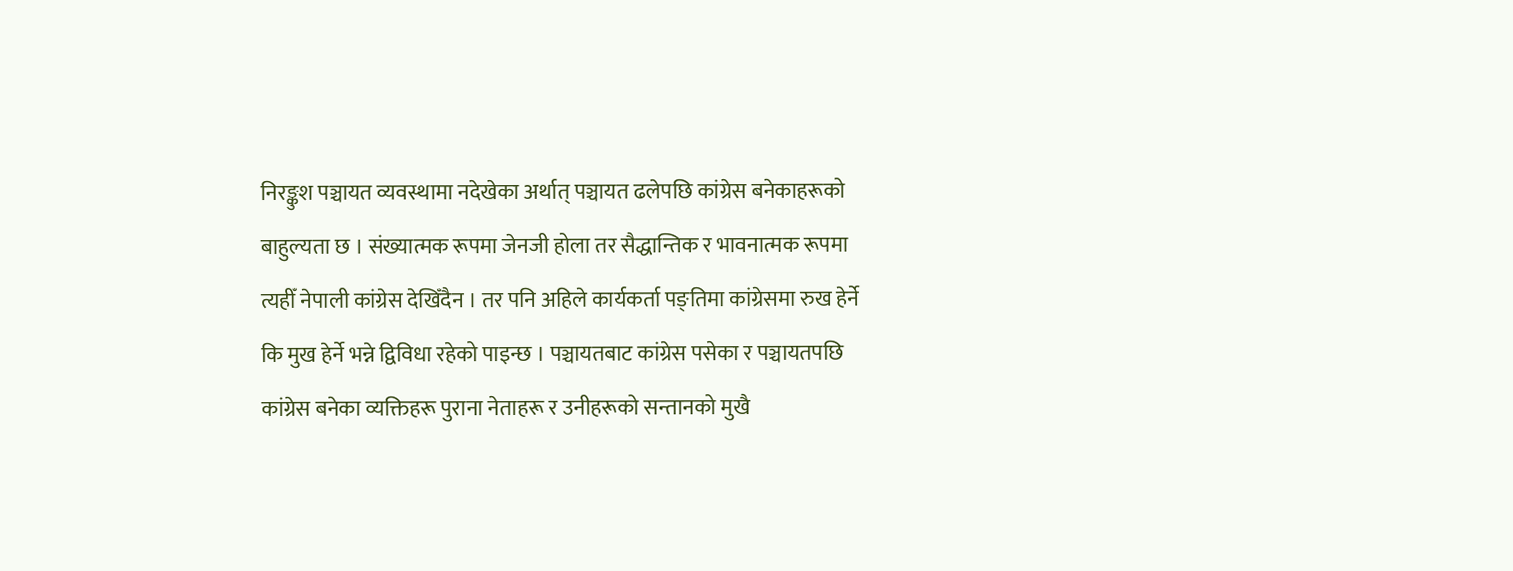निरङ्कुश पञ्चायत व्यवस्थामा नदेखेका अर्थात् पञ्चायत ढलेपछि कांग्रेस बनेकाहरूको बाहुल्यता छ । संख्यात्मक रूपमा जेनजी होला तर सैद्धान्तिक र भावनात्मक रूपमा त्यहीँ नेपाली कांग्रेस देखिँदैन । तर पनि अहिले कार्यकर्ता पङ्तिमा कांग्रेसमा रुख हेर्ने कि मुख हेर्ने भन्ने द्विविधा रहेको पाइन्छ । पञ्चायतबाट कांग्रेस पसेका र पञ्चायतपछि कांग्रेस बनेका व्यक्तिहरू पुराना नेताहरू र उनीहरूको सन्तानको मुखै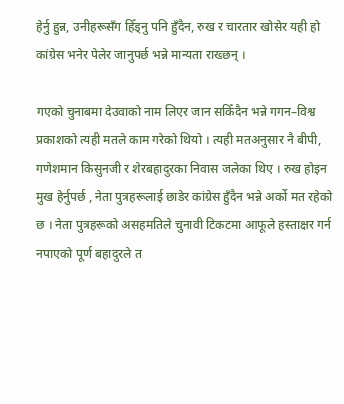हेर्नु हुन्न, उनीहरूसँग हिँड्नु पनि हुँदैन, रुख र चारतार खोसेर यही हो कांग्रेस भनेर पेलेर जानुपर्छ भन्ने मान्यता राख्छन् ।

गएको चुनाबमा देउवाको नाम लिएर जान सकिँदैन भन्ने गगन–विश्व प्रकाशको त्यही मतले काम गरेको थियो । त्यही मतअनुसार नै बीपी, गणेशमान किसुनजी र शेरबहादुरका निवास जलेका थिए । रुख होइन मुख हेर्नुपर्छ , नेता पुत्रहरूलाई छाडेर कांग्रेस हुँदैन भन्ने अर्को मत रहेको छ । नेता पुत्रहरूको असहमतिले चुनावी टिकटमा आफूले हस्ताक्षर गर्न नपाएको पूर्ण बहादुरले त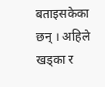बताइसकेका छन् । अहिले खड्का र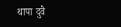थापा दुवै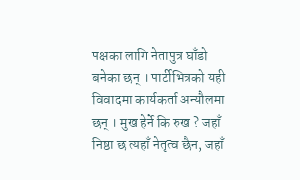पक्षका लागि नेतापुत्र घाँडो बनेका छन् । पार्टीभित्रको यही विवादमा कार्यकर्ता अन्यौलमा छन् । मुख हेर्ने कि रुख ? जहाँ निष्ठा छ त्यहाँ नेतृत्व छैन, जहाँ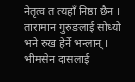नेतृत्व त त्यहाँ निष्ठा छैन । तारामान गुरुङलाई सोध्यो भने रुख हेर्ने भन्लान् । भीमसेन दासलाई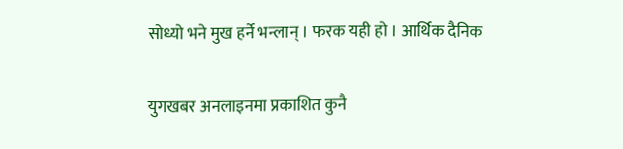सोध्यो भने मुख हर्ने भन्लान् । फरक यही हो । आर्थिक दैनिक

युगखबर अनलाइनमा प्रकाशित कुनै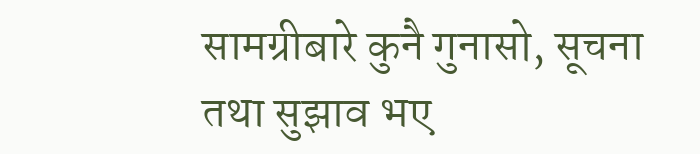सामग्रीबारे कुनै गुनासो, सूचना तथा सुझाव भए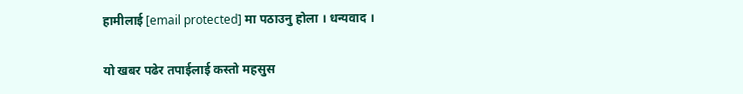हामीलाई [email protected] मा पठाउनु होला । धन्यवाद ।

यो खबर पढेर तपाईलाई कस्तो महसुस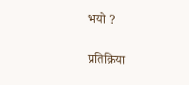भयो ?

प्रतिक्रिया